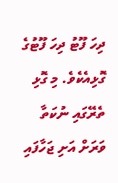ދިހަ ފޫޓު ދިހަ ފޫޓުގެ ގޮޅިއެކެވެ. މި ގޮޅި ތެރޭގައި ނުކަތާ ވަރަށް އަށި ޖަހާފައި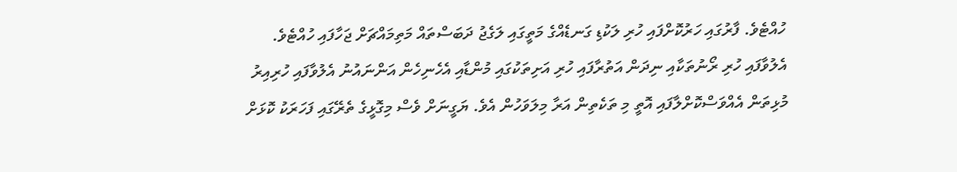ހުއްޓެވެ. ފާރުގައި ހަރުކޮށްފައި ހުރި ލަކުޑި ގަނޑެއްގެ މަތީގައި ލަގެޖު ދަބަސްތައް މަތިމައްޗަށް ޖަހާފައި ހުއްޓެވެ. އެލުވާފައި ހުރި ރޯނުތަކާއި ނިދަން އަތުރާފައި ހުރި އަށިތަކުގައި މުންޑާއި އެހެނިހެން އަންނައުނު އެލުވާފައި ހުރިއިރު މުޅިތަން އެއްވަސްކޮށްލާފައި އޮތީ މި ތަކެތިން އަރާ މިލަވަހުން އެވެ. ޔަގީނަށް ވެސް މިގޮޅީގެ ތެރޭގައި ފަހަރަކު ކޮޅަށް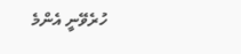ހުރެވޭނީ އެންމެ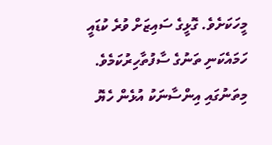މީހަކަށެވެ. ގޮޅީގެ ސައިޒަށް ވުރެ ކުޑައީ ހަމައެކަނި ތަނުގެ ސާފުތާހިރުކަމެވެ. މިތަނުގައި އިންސާނަކު އުޅެން ހެޔޮ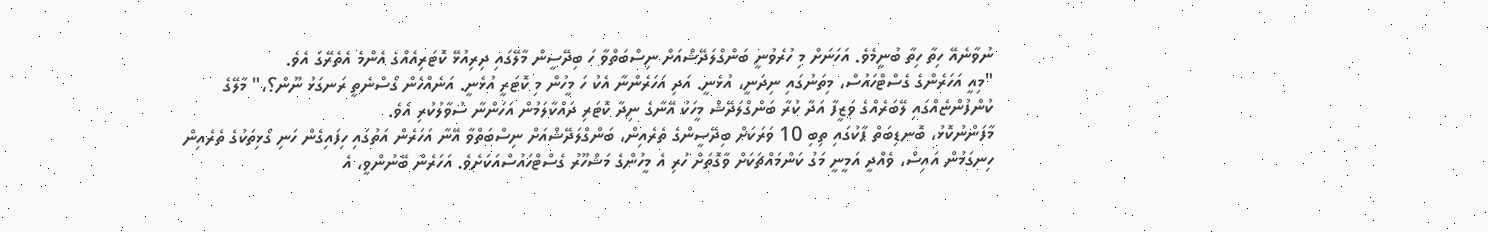ނުވާނެއޭ ހިތާ ހިތާ ބުނީމެވެ. އަހަނަށް މި ހުރެވުނީ ބަންގްލަދޭޝްއަށް ނިސްބަތްވާ ހަ ބިދޭސީން މާލޭގައި ދިރިއުޅޭ ކޮޓަރިއެއްގެ އެންމެ އެތެރޭގަ އެވެ.
"މިއީ އަހަރެންގެ ގެސްޓްހައުސް، މިތަނުގައި ނިދަނީ، އުޅެނީ. އަދި އަހަރެންނާ އެކު ހަ މީހުން މި ކޮޓަރީ އުޅެނީ. އަނެއްހެން ގޯސްނެތީ ރަނގަޅު ނޫން؟،" މާލޭގެ ކުންފުންޏެއްގައި ލޭބަރެއްގެ ވަޒީފާ އަދާ ކުރާ ބަންގްލަދޭޝް މީހަކު އޭނާގެ ނިދާ ކޮޓަރި ދައްކާލަމުން އަހަންނާ ސުވާލުކުރި އެވެ.
މާފަންނުކޮޅު، ބޮނޑިބަތް ޕާކުގައި ތިބި 10 ވަރަކަށް ބިދޭސީންގެ ތެރެއިން، ބަންގްލަދޭޝްއަށް ނިސްބަތްވާ އޭނާ އަހަރެން އަތުގައި ހިފައިގެން ހަނި ގޯޅިތަކުގެ ތެރެއިން ހިނގަމުން އައިސް، ވެއްދީ އަމީނީ މަގު ކަންމައްޗަކަށް ވާގޮތަށް ހުރި އެ މީހުންގެ މަޝްހޫރު ގެސްޓްހައުސްއަކަށެވެ. އަހަރެން ބޭނުންވީ، އެ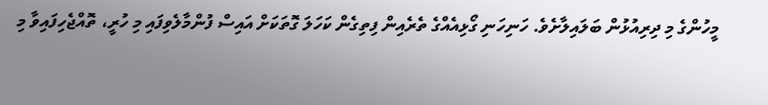މީހުންގެ މި ދިރިއުޅުން ބަލައިލާށެވެ. ހަނިހަނި ގޯޅިއެއްގެ ތެރެއިން ފިތިގެން ކަހަލަ ގޮތަކަށް އައިސް ފުންމާލެވިފައި މި ހުރީ، ތޮއްޖެހިފައިވާ މި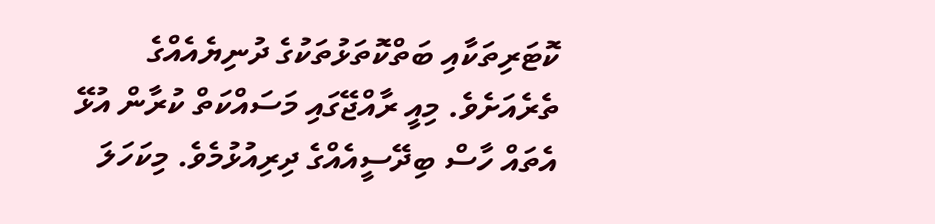ކޮޓަރިތަކާއި ބަތްކޮތަޅުތަކުގެ ދުނިޔެއެއްގެ ތެރެއަށެވެ. މިއީ ރާއްޖޭގައި މަސައްކަތް ކުރާން އުޅޭ އެތައް ހާސް ބިދޭސީއެއްގެ ދިރިއުޅުމެވެ. މިކަހަލަ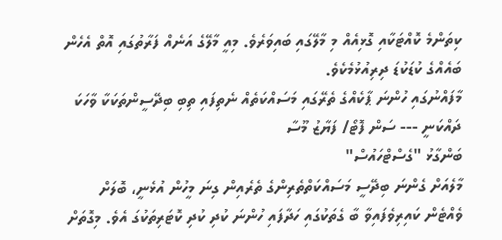ކިތަންމެ ކޮއްޓަކާއި ގޮޅިއެއް މި މާލޭގައި ބައިވަރެވެ. މިއީ މާލޭގެ އަނެއް ފަރާތުގައި އޮތް އެހެން ބައެއްގެ ކުޑަކުޑަ ދިރިއުޅުމެކެވެ.
މާފައްނުގައި ހުންނަ ޕާކެއްގެ ތެރޭގައި މަސައްކަތެއް ނެތިފައި ތިބި ބިދޭސީންތަކަކާ ވާހަކަ ދައްކަނީ --- ސަން ފޮޓޯ/ ފަޔާޒު މޫސާ
ބަންގާޅު "ގެސްޓްހައުސް"
މާލެއަށް ގެންނަ ބިދޭސީ މަސައްކަތްތެރިންގެ ތެރެއިން ގިނަ މީހުން އުޅެނީ، ބޮލަށް ވެއްޓެން ކައިރިވެފައިވާ ބާ ގެތަކުގައި ހަދާފައި ހުންނަ ކުދި ކުދި ކޮޓަރިތަކުގަ އެވެ. މިގޮތަށް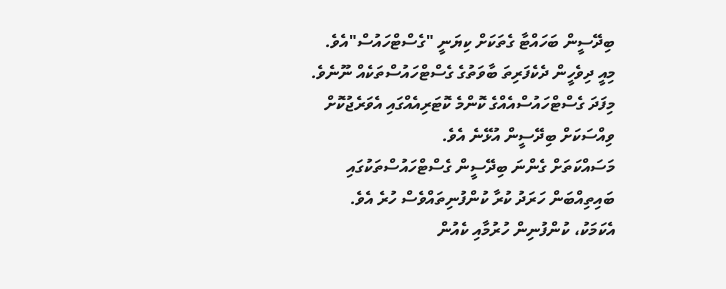ބިދޭސީން ބަހައްޓާ ގެތަކަށް ކިޔަނީ "ގެސްޓްހައުސް"އެވެ. މިއީ ދިވެހީން ދެކެފަރިތަ ބާވަތުގެ ގެސްޓްހައުސްތަކެއް ނޫނެވެ. މިފަދަ ގެސްޓްހައުސްއެއްގެ ކޮންމެ ކޮޓަރިއެއްގައި އެވަރެޖުކޮށް ވިއްސަކަށް ބިދޭސީން އުޅޭނެ އެވެ.
މަސައްކަތަށް ގެންނަ ބިދޭސީން ގެސްޓްހައުސްތަކުގައި ބައިތިއްބަން ހަރަދު ކުރާ ކުންފުނިތައްވެސް ހުރެ އެވެ. އެކަމަކު، ކުންފުނިން ހުރުމާއި ކެއުން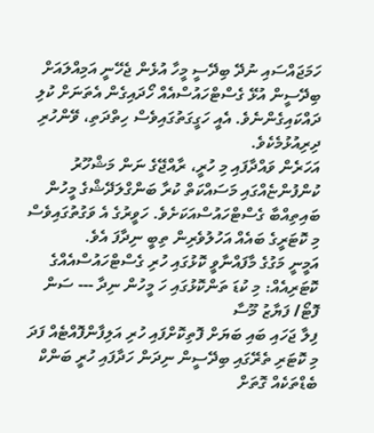ހަމަޖައްސައި ނުދޭ ބިދޭސީ މީހާ އުޅެން ޖެހޭނީ އަމިއްލައަށް ބިދޭސީން އުޅޭ ގެސްޓްހައުސްއެއް ހޯދައިގެން އެތަނަށް ކުލި ދައްކައިގެންނެވެ. އެއީ ހަގީގަތުގައިވެސް ހިތްދަތި، ވޭންހުރި ދިރިއުޅުމެކެވެ.
އަހަރެން ވައްދާފައި މި ހުރީ، ރާއްޖޭގެ ނަން މަޝްހޫރު ކުންފުންޏެއްގައި މަސައްކަތް ކުރާ ބަންގްލަދޭޝްގެ މީހުން ބައިތިއްބާ ގެސްޓްހައުސްއަކަށެވެ. ހަވީރުގެ އެ ވަގުތުގައިވެސް މި ކޮޓަރީގެ ބައެއް އަހުލުވެރިން ތިބީ ނިދާފަ އެވެ.
އަމީނީ މަގުގެ މާފައްނާވީ ކޮޅުގައި ހުރި ގެސްޓްހައުސްއެއްގެ ކޮޓަރިއެއް: މި ކުޑަ ތަންކޮޅުގައި ހަ މީހުން ނިދާ --- ސަން ފޮޓޯ/ ފަޔާޒު މޫސާ
ފިލާ ޖަހައި ބައި ބަޔަށް ފޮތިކޮށްފައި ހުރި އަލިފާންފޮއްޓެއް ފަދަ މި ކޮޓަރި ތެރޭގައި ބިދޭސީން ނިދަން ހަދާފައި ހުރީ ބަންކް ބެޑްތަކެއް ގޮތަށް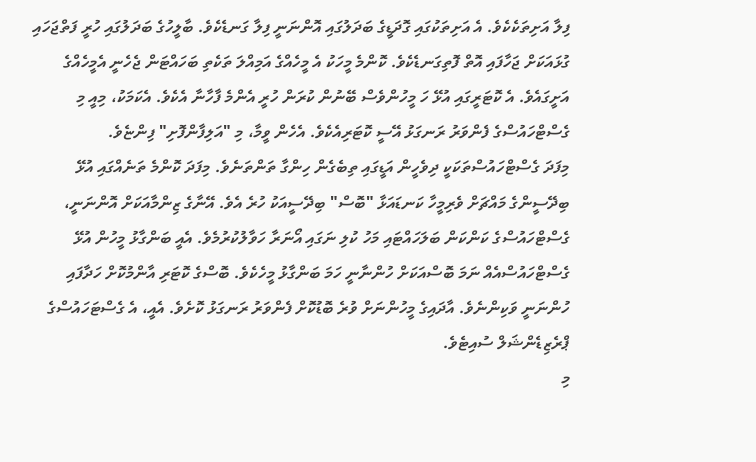ފިލާ އަށިތަކެކެވެ. އެ އަށިތަކުގައި ގޮދަޑީގެ ބަދަލުގައި އޮންނަނީ ފިލާ ގަނޑެކެވެ. ބާލީހުގެ ބަދަލުގައި ހުރީ ފަތްޖަހައި ގުޅައަކަށް ޖަހާފައި އޮތް ފޮތިގަނޑެކެވެ. ކޮންމެ މީހަކު އެ މީހެއްގެ އަމިއްލަ ތަކެތި ބަހައްޓަން ޖެހެނީ އެމީހެއްގެ އަށީގައެވެ. އެ ކޮޓަރީގައި އުޅޭ ހަ މީހުންވެސް ބޭނުން ކުރަން ހުރީ އެންމެ ފާހާނާ އެކެވެ. އެކަމަކު، މިއީ މި ގެސްޓްހައުސްގެ ފެންވަރު ރަނގަޅު އޭސީ ކޮޓަރިއެކެވެ. އެހެން ވީމާ، މި "އަލިފާންފޮށި" ފިންޏެވެ.
މިފަދަ ގެސްޓްހައުސްތަކަކީ ދިވެހީން އަޑީގައި ތިބެގެން ހިންގާ ތަންތަނެވެ. މިފަދަ ކޮންމެ ތަނެއްގައި އުޅޭ ބިދޭސީންގެ މައްޗަށް ވެރިމީހާ ކަނޑައަޅާ "ބޮސް" ބިދޭސީއަކު ހުރެ އެވެ. އޭނާގެ ޒިންމާއަކަށް އޮންނަނީ، ގެސްޓްހައުސްގެ ކަންކަން ބަލަހައްޓައި މަހު ކުލި ނަގައި އޯނަރާ ހަވާލުކުރުމެވެ. އެއީ ބަންގާޅު މީހުން އުޅޭ ގެސްޓްހައުސްއެއް ނަމަ ބޮސްއަކަށް ހުންނާނީ ހަމަ ބަންގާޅު މީހެކެވެ. ބޮސްގެ ކޮޓަރި އާންމުކޮށް ހަދާފައި ހުންނަނީ ވަކިންނެވެ. އާދައިގެ މީހުންނަށް ވުރެ ބޮޑުކޮށް ފެންވަރު ރަނގަޅު ކޮށެވެ. އެއީ، އެ ގެސްޓަހައުސްގެ ޕްރެޒިޑެންޝަލް ސުއިޓެވެ.
މި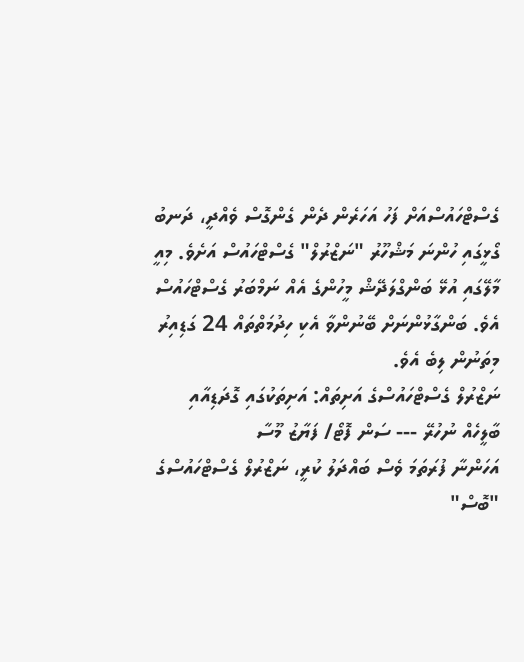ގެސްޓްހައުސްއަށް ފަހު އަހަރެން ދެން ގެންގޮސް ވެއްދީ، ދަނބު ގޯޅީގައި ހުންނަ މަޝްހޫރު "ނަޒްރުލް" ގެސްޓްހައުސް އަށެވެ. މިއީ މާލޭގައި އުޅޭ ބަންގްލަދޭޝް މީހުންގެ އެއް ނަމްބަރު ގެސްޓްހައުސް އެވެ. ބަންގާޅުންނަށް ބޭނުންވާ އެކި ހިދުމަތްތައް 24 ގަޑިއިރު މިތަނުން ލިބެ އެވެ.
ނަޒްރުލް ގެސްޓްހައުސްގެ އަށިތައް: އަށިތަކުގައި ގޮދަޑިއާއި ބާލީހެއް ނުހުރޭ --- ސަން ފޮޓޯ/ ފަޔާޒު މޫސާ
އަހަންނާ ފުރަތަމަ ވެސް ބައްދަލު ކުރީ، ނަޒްރުލް ގެސްޓްހައުސްގެ "ބޮސް"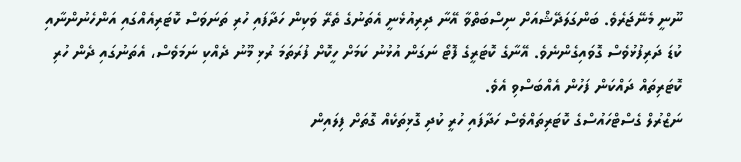ނޫނީ މެނޭޖަރެވެ. ބަންގަލަދޭޝްއަށް ނިސްބަތްވާ އޭނާ ދިރިއުޅެނީ އެތަނުގެ ތެރޭ ވަކިން ހަދާފައި ހުރި ތަނަވަސް ކޮޓަރިއެއްގައި އަންހެނުންނާއި ކުޑަ ދަރިފުޅުވެސް ގޮވައިގެންނެވެ. އޭނާގެ ކޮޓަރީގެ ފޮޓޯ ނަގަން އުޅުނު ކަމަށް ހީކޮށް ފުރަތަމަ ރުޅި މޫނު ދެއްކި ނަމަވެސް، އެތަނުގައި ދެން ހުރި ކޮޓަރިތައް ދައްކަން ފަހުން އެއްބަސްވި އެވެ.
ނަޒްރުލް ގެސްޓްހައުސްގެ ކޮޓަރިތައްވެސް ހަދާފައި ހުރީ ކުދި ގޮޅިތަކެއް ގޮތަށް ފިލައިން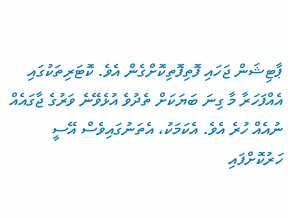ޕާޓިޝަން ޖަހައި ފޮތިފޮތިކޮށްގެން އެވެ. ކޮޓަރިތަކުގައި އެއްފަހަރާ މާ ގިނަ ބަޔަކަށް ތެދުވެ އުޅެވޭނެ ވަރުގެ ޖާގައެއް ނުއެއް ހުރެ އެވެ. އެކަމަކު، އެތަނުގައިވެސް އޭސީ ހަރުކޮށްފައި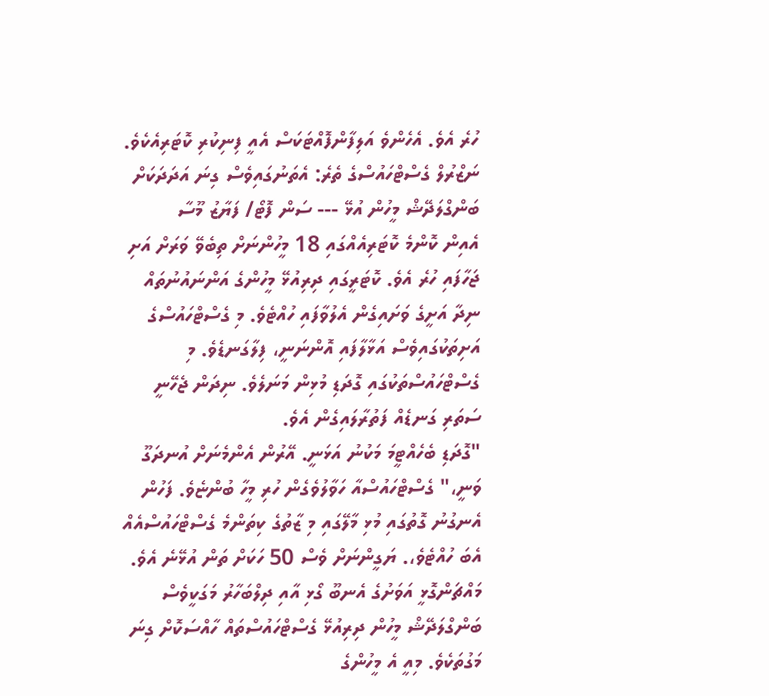ހުރެ އެވެ. އެހެންވެ އަލިފާންފޮއްޓަކަސް އެއީ ފިނިކުރި ކޮޓަރިއެކެވެ.
ނަޒްރުލް ގެސްޓްހައުސްގެ ތެރެ: އެތަނުގައިވެސް ގިނަ އަދަދަކަށް ބަންގްލަދޭޝް މީހުން އުޅޭ --- ސަން ފޮޓޯ/ ފަޔާޒު މޫސާ
އެއިން ކޮންމެ ކޮޓަރިއެއްގައި 18 މީހުންނަށް ތިބެވޭ ވަރަށް އަށި ޖަހާފައި ހުރެ އެވެ. ކޮޓަރީގައި ދިރިއުޅޭ މީހުންގެ އަންނައުނުތައް ނިދާ އަށީގެ ވަށައިގެން އެލުވާފައި ހުއްޓެވެ. މި ގެސްޓްހައުސްގެ އަށިތަކުގައިވެސް އަޅާލާފައި އޮންނަނީ، ފިލާގަނޑެވެ. މި ގެސްޓްހައުސްތަކުގައި ގޮދަޑި މުޅިން މަނަލެވެ. ނިދަން ޖެހޭނީ ސަތަރި ގަނޑެއް ފަތުރާލައިގެން އެވެ.
"ގޮދަޑި ބެހެއްޓީމަ މަކުނު އަޅަނީ. އޭރުން އެންމެނަށް އުނދަގޫ ވަނީ،" ގެސްޓްހައުސްއާ ހަވާލުވެގެން ހުރި މީހާ ބުންޏެވެ. ފަހުން އެނގުނު ގޮތުގައި މުޅި މާލޭގައި މި ޒާތުގެ ކިތަންމެ ގެސްޓްހައުސްއެއް އެބަ ހުއްޓެވެ،. ޔަގީންނަށް ވެސް 50 ހަކަށް ތަން އުޅޭނެ އެވެ.
މައްޗަންގޮޅީ އަވަށުގެ އެނބޫ ގޯޅި އާއި ދިލްބަހާރު މަގަކީވެސް ބަންގްލަދޭޝް މީހުން ދިރިއުޅޭ ގެސްޓްހައުސްތައް ހާއްސަކޮށް ގިނަ މަގުތަކެވެ. މިއީ އެ މީހުންގެ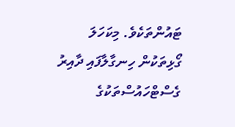ޓައުންތަކެވެ. މިކަހަލަ ގޯޅިތަކުން ހިނގާލާފައި ދާއިރު ގެސްޓްހައުސްތަކުގެ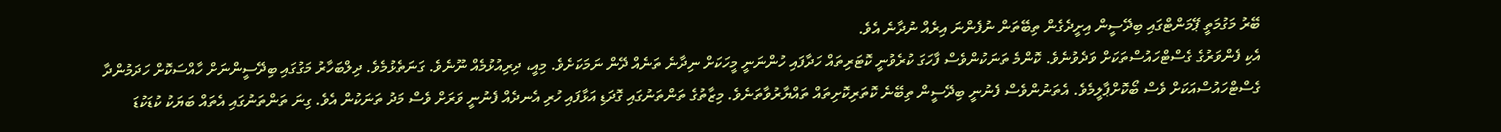ބޭރު މަގުމަތީ ޕޭމަންޓްގައި ބިދޭސީން އިށީދެގެން ތިބޭތަން ނުފެންނަ އިރެއް ނުދާނެ އެވެ.
އެކި ފެންވަރުގެ ގެސްޓްހައުސްތަކަށް ވަދެވުނެވެ. ކޮންމެ ތަނަކުންވެސް ފާހަގަ ކުރެވުނީ ކޮޓަރިތައް ހަދާފައި ހުންނަނީ މީހަކަށް ނިދާނެ ތަނެއް ދޭން ނަމަކަށެވެ. މިއީ، ދިރިއުޅުމެއް ނޫނެވެ. ގަނަތެޅުމެވެ. ދިލްބަހާރު މަގުގައި ބިދޭސީންނަށް ހާއްސަކޮށް ހަދަމުންދާ ގެސްޓްހައުސްއަކަށް ވެސް ބޯކޮށްޕާލީމެވެ. އެތަނުންވެސް ފެނުނީ ބިދޭސީން ތިބޭނެ ކޮތަރިކޮށިތައް ތައްޔާރުވާތަނެވެ. މިޒާތުގެ ތަންތަނުގައި ގޮދަޑި އަޅާފައި ހުރި އެނދެއް ފެނުނީ ވަރަށް ވެސް މަދު ތަނަކުން އެވެ. ގިނަ ތަންތަނުގައި އެތައް ބަޔަކު ކުޑަކުޑަ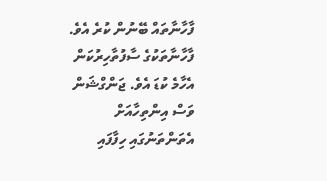ފާހާނާތައް ބޭނުން ކުރެ އެވެ. ފާހާނާތަކުގެ ސާފުތާހިރުކަން އެހާމެ ކުޑަ އެވެ. ޖަންގްޝަން ވަސް އިންތިހާއަށް އެތަންތަނުގައި ހިފާފައި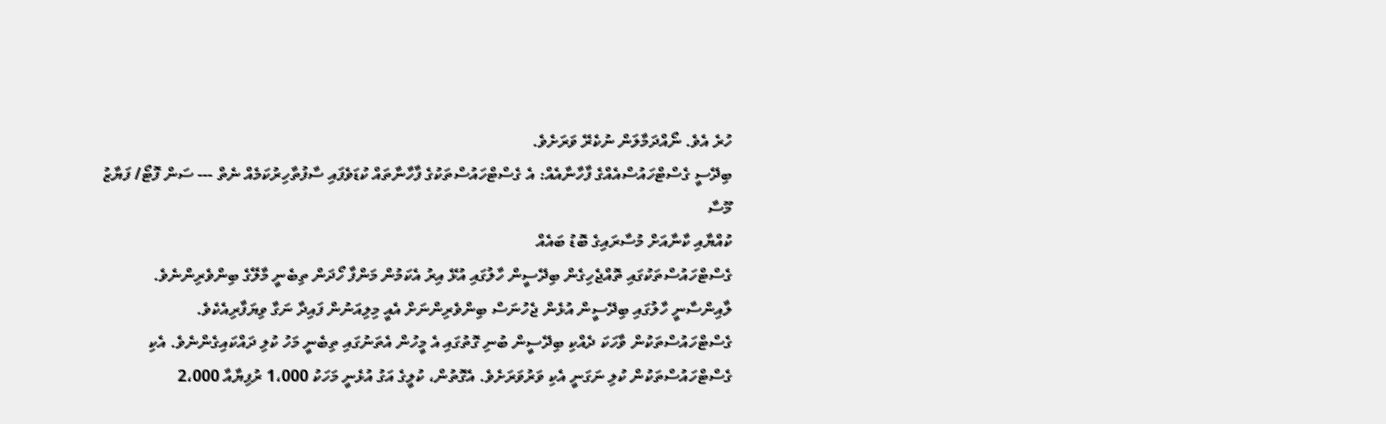ހުރެ އެވެ. ނޯއްދަމާލަން ނުކެރޭ ވަރަށެވެ.
ބިދޭސީ ގެސްޓްހައުސްއެއްގެ ފާހާނާއެއް: އެ ގެސްޓްހައުސްތަކުގެ ފާހާނާތައް ކުޑަވެފައި ސާފުތާހިރުކަމެއް ނެތް --- ސަން ފޮޓޯ/ ފަޔާޒު މޫސާ
ކުއްޔާއި ކާނާއަށް މުސާރައިގެ ބޮޑު ބައެއް
ގެސްޓްހައުސްތަކުގައި ތޮއްޖެހިގެން ބިދޭސީން ހާލުގައި އުޅޭ އިރު އެކަމުން މަންފާ ހޯދަން ތިބެނީ މާލޭގެ ބިންވެރިންނެވެ. ލާއިންސާނީ ހާލުގައި ބިދޭސީން އުޅެން ޖެހުނަސް ބިންވެރިންނަށް އެއީ މިލިއަނުން ފައިދާ ނަގާ ވިޔަފާރިއެކެވެ.
ގެސްޓްހައުސްތަކުން ވާހަކަ ދެއްކި ބިދޭސީން ބުނި ގޮތުގައި އެ މީހުން އެތަނުގައި ތިބެނީ މަހު ކުލި ދައްކައިގެންނެވެ. އެކި ގެސްޓްހައުސްތަކުން ކުލި ނަގަނީ އެކި ވަރުވަރަށެވެ. އެގޮތުން، ކުލީގެ އަގު އުޅެނީ މަހަކު 1،000 ރުފިޔާއާ 2،000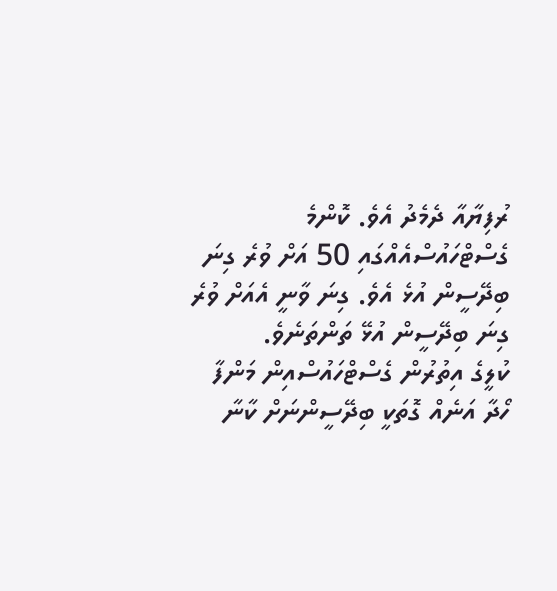ރުފިޔާއާ ދެމެދު އެވެ. ކޮންމެ ގެސްޓްހައުސްއެއްގައި 50 އަށް ވުރެ ގިނަ ބިދޭސީން އުޅެ އެވެ. ގިނަ ވާނީ އެއަށް ވުރެ ގިނަ ބިދޭސީން އުޅޭ ތަންތަނެވެ.
ކުލީގެ އިތުރުން ގެސްޓްހައުސްއިން މަންފާ ހޯދާ އަނެއް ގޮތަކީ ބިދޭސީންނަށް ކާނާ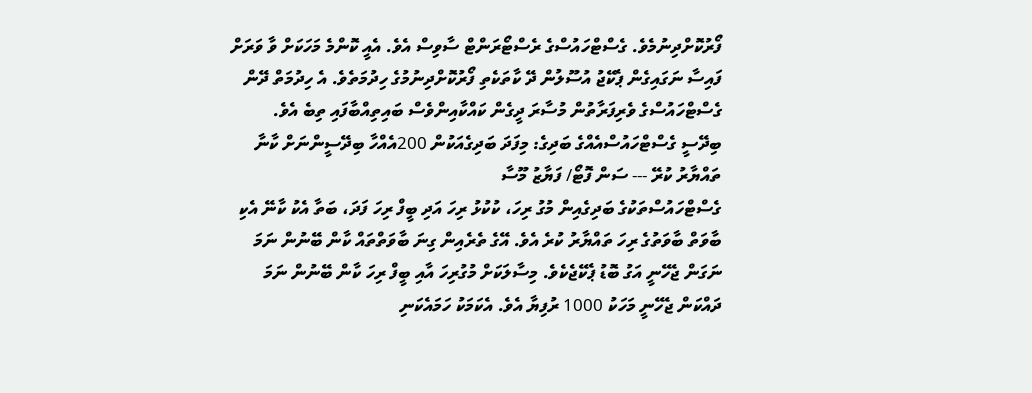ފޯރުކޮށްދިނުމެވެ. ގެސްޓްހައުސްގެ ރެސްޓޯރަންޓް ސާވިސް އެވެ. އެއީ ކޮންމެ މަހަކަށް ވާ ވަރަށް ފައިސާ ނަގައިގެން ޕެކޭޖު އުސޫލުން ދޭ ކާތަކެތި ފޯރުކޮށްދިނުމުގެ ހިދުމަތެވެ. އެ ހިދުމަތް ދޭން ގެސްޓްހައުސްގެ ވެރިފަރާތުން މުސާރަ ދީގެން ކައްކާއިންވެސް ބައިތިއްބާފައި ތިބެ އެވެ.
ބިދޭސީ ގެސްޓްހައުސްއެއްގެ ބަދިގެ: މިފަދަ ބަދިގެއަކުން 200އެއްހާ ބިދޭސީންނަށް ކާނާ ތައްޔާރު ކުރޭ --- ސަން ފޮޓޯ/ ފަޔާޒު މޫސާ
ގެސްޓްހައުސްތަކުގެ ބަދިގެއިން މުގު ރިހަ، ކުކުޅު ރިހަ އަދި ބީފް ރިހަ ފަދަ، ބަތާ އެކު ކާނޭ އެކި ބާވަތް ބާވަތުގެ ރިހަ ތައްޔާރު ކުރެ އެވެ. އޭގެ ތެރެއިން ގިނަ ބާވަތްތައް ކާން ބޭނުން ނަމަ ނަގަން ޖެހޭނީ އަގު ބޮޑު ޕެކޭޖެކެވެ. މިސާލަކަށް މުގުރިހަ އާއި ބީފް ރިހަ ކާން ބޭނުން ނަމަ ދައްކަން ޖެހޭނީ މަހަކު 1000 ރުފިޔާ އެވެ. އެކަމަކު ހަމައެކަނި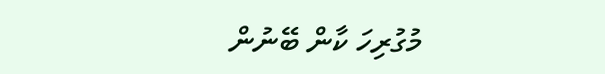މުގުރިހަ ކާން ބޭނުން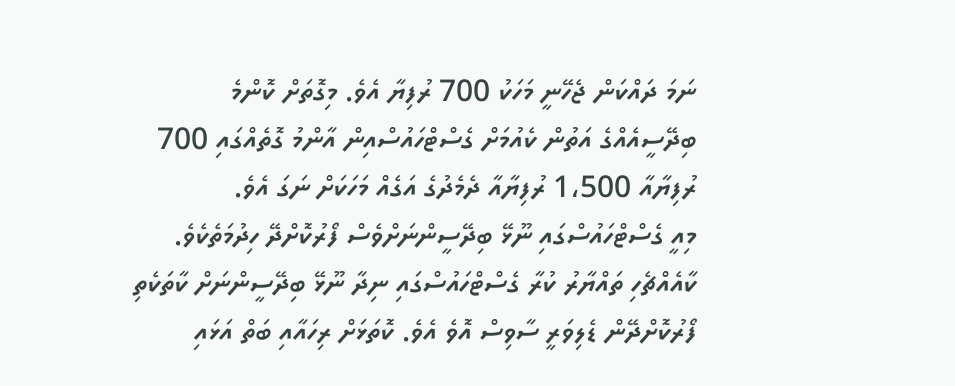ނަމަ ދައްކަން ޖެހޭނީ މަހަކު 700 ރުފިޔާ އެވެ. މިގޮތަށް ކޮންމެ ބިދޭސީއެއްގެ އަތުން ކެއުމަށް ގެސްޓްހައުސްއިން އާންމު ގޮތެއްގައި 700 ރުފިޔާއާ 1،500 ރުފިޔާއާ ދެމެދުގެ އަގެއް މަހަކަށް ނަގަ އެވެ.
މިއީ ގެސްޓްހައުސްގައި ނޫޅޭ ބިދޭސީންނަށްވެސް ފޯރުކޮށްދޭ ހިދުމަތެކެވެ. ކާއެއްޗެހި ތައްޔާރު ކުރާ ގެސްޓްހައުސްގައި ނިދާ ނޫޅޭ ބިދޭސީންނަށް ކާތަކެތި ފޯރުކޮށްދޭން ޑެލިވަރީ ސާވިސް އޮވެ އެވެ. ކޮތަޅަށް ރިހައާއި ބަތް އަޅައި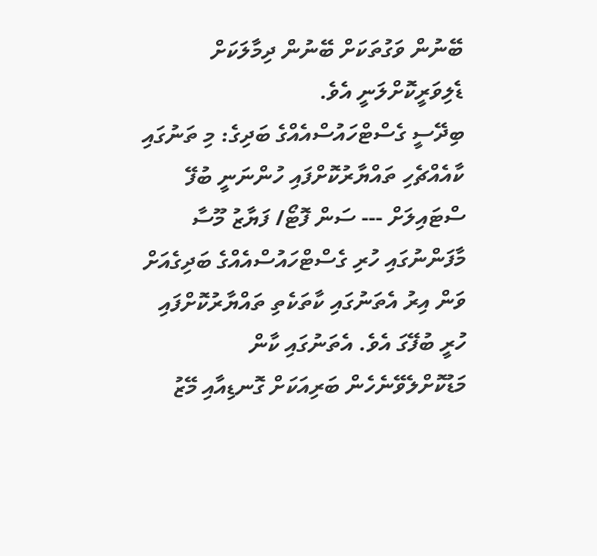ބޭނުން ވަގުތަކަށް ބޭނުން ދިމާލަކަށް ޑެލިވަރީކޮށްލަނީ އެވެ.
ބިދޭސީ ގެސްޓްހައުސްއެއްގެ ބަދިގެ: މި ތަނުގައި ކާއެއްޗެހި ތައްޔާރުކޮށްފައި ހުންނަނީ ބުފޭ ސްޓައިލަށް --- ސަން ފޮޓޯ/ ފަޔާޒު މޫސާ
މާފަންނުގައި ހުރި ގެސްޓްހައުސްއެއްގެ ބަދިގެއަށް ވަން އިރު އެތަނުގައި ކާތަކެތި ތައްޔާރުކޮށްފައި ހުރީ ބުފޭގަ އެވެ. އެތަނުގައި ކާން މަޑުކޮށްލެވޭނެހެން ބަރިއަކަށް ގޮނޑިއާއި މޭޒު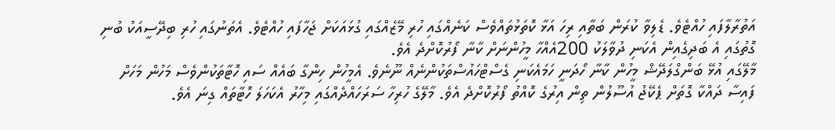އަތުރާލާފައި ހުއްޓެވެ. ޑެލިވާ ކުރަން ބަތާއި ރިހަ އަޅާ ކޮތަޅުތައްވެސް ކަނެއްގައި ހުރި މޭޒެއްގައި ގުޅައަކަށް ޖަހާފައި ހުއްޓެވެ. އެތަނުގައި ހުރި ބިދޭސީއަކު ބުނި ގޮތުގައި އެ ބަދިގެއިން އެކަނި ދުވާލަކު 200އެއްހާ މީހުންނަށް ކާނާ ފޯރުކޮށްދެ އެވެ.
މާލޭގައި އުޅޭ ބަންގްލަދޭޝް މީހުން ކާނާ ހޯދަނީ ހަމައެކަނި ގެސްޓްހައުސްތަކުންނެއް ނޫނެވެ. އެމީހުން ހިންގާ ބައެއް ސައި ހޮޓާތަކުންވެސް މަހުން މަހަށް ފައިސާ ދައްކާ ގޮތަށް ޕެކޭޖު އުސޫލުން ތިން އިރުގެ ކޮއްތު ފޯރުކޮށްދެ އެވެ. މާލޭގެ ހުރިހާ ސަރަހައްދެއްގައި މިހާރު އެކަހަލަ ހޮޓާތައް ގިނަ އެވެ.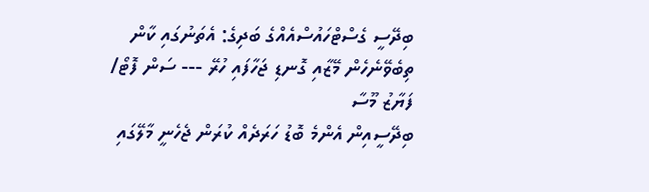ބިދޭސީ ގެސްޓްހައުސްއެއްގެ ބަދިގެ: އެތަނުގައި ކާން ތިބެވޭނެހެން މޭޒާއި ގޮނޑި ޖަހާފައި ހުރޭ --- ސަން ފޮޓޯ/ ފަޔާޒު މޫސާ
ބިދޭސީއިން އެންމެ ބޮޑު ހަރަދެއް ކުރަން ޖެހެނީ މާލޭގައި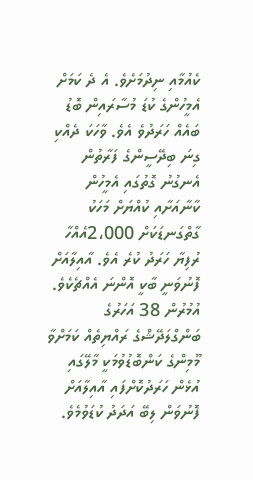ކެއުމާއި ނިދުމަށެވެ. އެ ދެ ކަމަށް އެމީހުންގެ ކުޑަ މުސާރައިން ބޮޑު ބައެއް ހަރަދުވެ އެވެ. ވާހަކަ ދެއްކި ގިނަ ބިދޭސީންގެ ފަރާތުން އެނގުނު ގޮތުގައި އެމީހުން ކާނާއަށާއި ކުއްޔަށް މަހަކު ގާތްގަނޑަކަށް 2،000އެއްހާ ރުފިޔާ ހަރަދު ކުރެ އެވެ. އާއިލާއަށް ފޮނުވަނީ ބާކީ އޮންނަ އެއްޗެކެވެ.
އުމުރުން 38 އަހަރުގެ ބަންގްލަދޭޝްގެ ރައްޔިތެއް ކަމަށްވާ މޫމިންގެ ކަންބޮޑުވުމަކީ މާލޭގައި އުޅެން ހަރަދުކޮށްފައި އާއިލާއަށް ފޮނުވަން ލިބޭ އަދަދު ކުޑަވުމެވެ.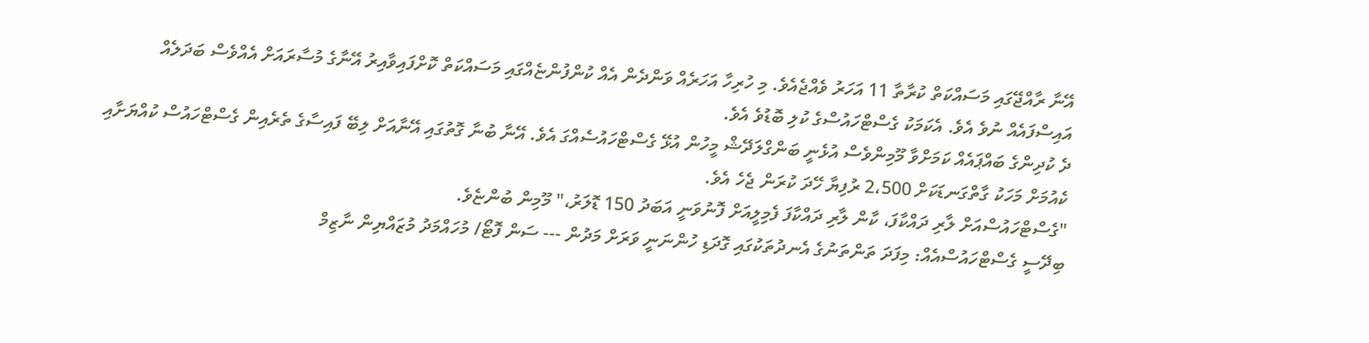އޭނާ ރާއްޖޭގައި މަސައްކަތް ކުރާތާ 11 އަހަރު ވެއްޖެއެވެ. މި ހުރިހާ އަހަރެއް ވަންދެން އެއް ކުންފުންޏެއްގައި މަސައްކަތް ކޮށްފައިވާއިރު އޭނާގެ މުސާރައަށް އެއްވެސް ބަދަލެއް އައިސްފައެއް ނުވެ އެވެ. އެކަމަކު ގެސްޓްހައުސްގެ ކުލި ބޮޑުވެ އެވެ.
ދެ ކުދިންގެ ބައްޕައެއް ކަމަށްވާ މޫމިންވެސް އުޅެނީ ބަންގްލަދޭޝް މީހުން އުޅޭ ގެސްޓްހައުސެއްގަ އެވެ. އޭނާ ބުނާ ގޮތުގައި އޭނާއަށް ލިބޭ ފައިސާގެ ތެރެއިން ގެސްޓްހައުސް ކުއްޔަށާއި ކެއުމަށް މަހަކު ގާތްގަނޑަކަށް 2،500 ރުފިޔާ ހޭދަ ކުރަން ޖެހެ އެވެ.
"ގެސްޓްހައުސްއަށް ލާރި ދައްކާފަ، ކާން ލާރި ދައްކާފަ ފެމިލީއަށް ފޮނުވަނީ އަބަދު 150 ޑޮލަރު،" މޫމިން ބުންޏެވެ.
ބިދޭސީ ގެސްޓްހައުސްއެއް: މިފަދަ ތަންތަނުގެ އެނދުތަކުގައި ގޮދަޑި ހުންނަނީ ވަރަށް މަދުން --- ސަން ފޮޓޯ/ މުހައްމަދު މުޒައްޔިން ނާޒިމް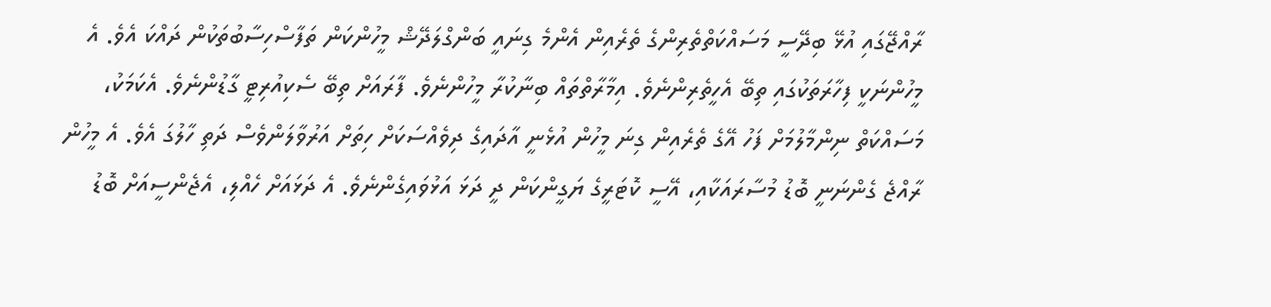ރާއްޖޭގައި އުޅޭ ބިދޭސީ މަސައްކަތްތެރިންގެ ތެރެއިން އެންމެ ގިނައީ ބަންގްލަދޭޝް މީހުންކަން ތަފާސްހިސާބުތަކުން ދައްކަ އެވެ. އެ މީހުންނަކީ ފިހާރަތަކުގައި ތިބޭ އެހީތެރިންނެވެ. އިމާރާތްތައް ބިނާކުރާ މީހުންނެވެ. ފާރައަށް ތިބޭ ސެކިއުރިޓީ ގާޑުންނެވެ. އެކަމަކު، މަސައްކަތް ނިންމާލުމަށް ފަހު އޭގެ ތެރެއިން ގިނަ މީހުން އުޅެނީ އާދައިގެ ދިވެއްސަކަށް ހިތަށް އަރުވާލަންވެސް ދަތި ހާލުގަ އެވެ. އެ މީހުން ރާއްޖެ ގެންނަނީ ބޮޑު މުސާރައަކާއި، އޭސީ ކޮޓަރީގެ ޔަގީންކަން ދީ ދަޅަ އަޅުވައިގެންނެވެ. އެ ދަޅައަށް ހެއްލި، އެޖެންސީއަށް ބޮޑު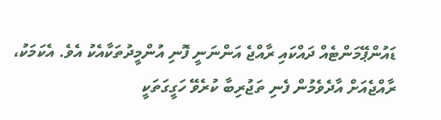ޑައުންޕޭމަންޓެއް ދައްކައި ރާއްޖެ އަންނަނީ ފޮނި އުންމީދުތަކާއެކު އެވެ. އެކަމަކު، ރާއްޖެއަށް އާދެވެމުން ފެނި ތަޖުރިބާ ކުރެވޭ ހަގީގަތަކީ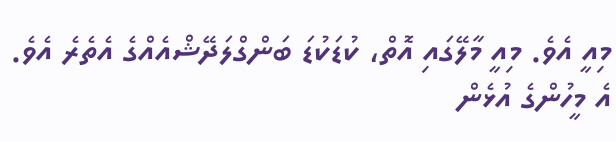މިއީ އެވެ. މިއީ މާލޭގައި އޮތް، ކުޑަކުޑަ ބަންގްލަދޭޝްއެއްގެ އެތެރެ އެވެ. އެ މީހުންގެ އުޅެން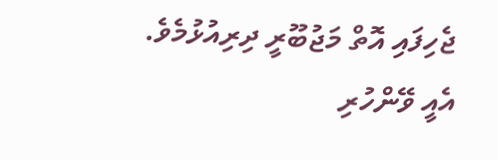ޖެހިފައި އޮތް މަޖުބޫރީ ދިރިއުޅުމެވެ. އެއީ ވޭންހުރި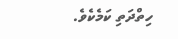ހިތްދަތި ކަމެކެވެ.